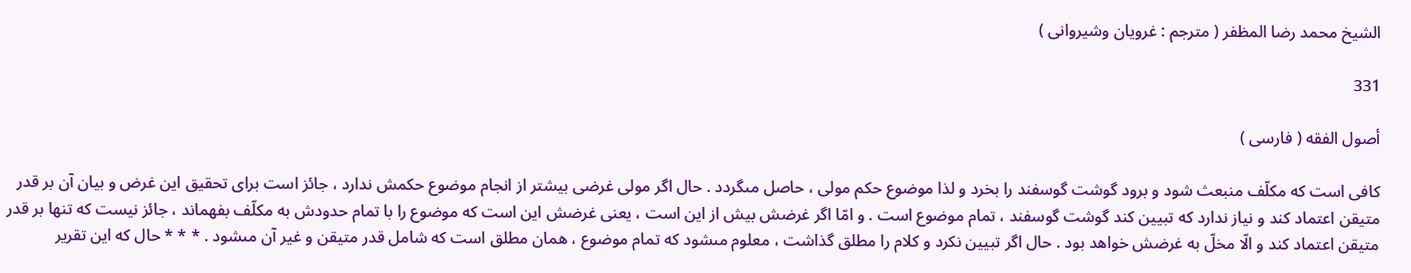الشيخ محمد رضا المظفر ( مترجم : غرويان وشيروانى )

331

أصول الفقه ( فارسى )

كافى است كه مكلّف منبعث شود و برود گوشت گوسفند را بخرد و لذا موضوع حكم مولى ، حاصل مىگردد . حال اگر مولى غرضى بيشتر از انجام موضوع حكمش ندارد ، جائز است براى تحقيق اين غرض و بيان آن بر قدر متيقن اعتماد كند و نياز ندارد كه تبيين كند گوشت گوسفند ، تمام موضوع است . و امّا اگر غرضش بيش از اين است ، يعنى غرضش اين است كه موضوع را با تمام حدودش به مكلّف بفهماند ، جائز نيست كه تنها بر قدر متيقن اعتماد كند و الّا مخلّ به غرضش خواهد بود . حال اگر تبيين نكرد و كلام را مطلق گذاشت ، معلوم مىشود كه تمام موضوع ، همان مطلق است كه شامل قدر متيقن و غير آن مىشود . * * * حال كه اين تقرير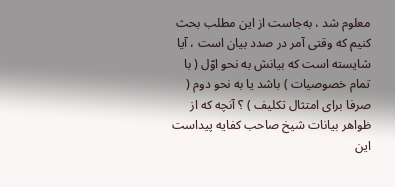معلوم شد ، به‌جاست از اين مطلب بحث كنيم كه وقتى آمر در صدد بيان است ، آيا شايسته است كه بيانش به نحو اوّل ( با تمام خصوصيات ) باشد يا به نحو دوم ( صرفا براى امتثال تكليف ) ؟ آنچه كه از ظواهر بيانات شيخ صاحب كفايه پيداست اين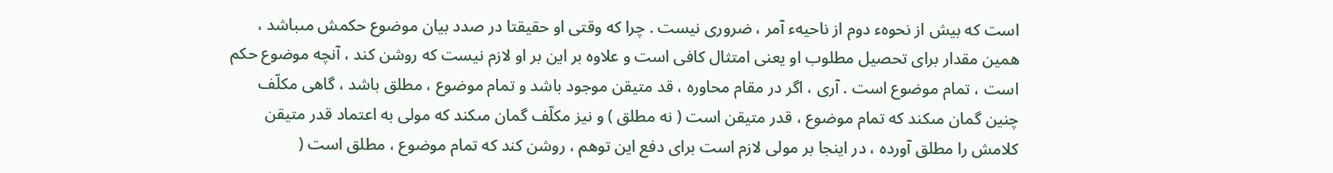است كه بيش از نحوهء دوم از ناحيهء آمر ، ضرورى نيست . چرا كه وقتى او حقيقتا در صدد بيان موضوع حكمش مىباشد ، همين مقدار براى تحصيل مطلوب او يعنى امتثال كافى است و علاوه بر اين بر او لازم نيست كه روشن كند ، آنچه موضوع حكم است ، تمام موضوع است . آرى ، اگر در مقام محاوره ، قد متيقن موجود باشد و تمام موضوع ، مطلق باشد ، گاهى مكلّف چنين گمان مىكند كه تمام موضوع ، قدر متيقن است ( نه مطلق ) و نيز مكلّف گمان مىكند كه مولى به اعتماد قدر متيقن كلامش را مطلق آورده ، در اينجا بر مولى لازم است براى دفع اين توهم ، روشن كند كه تمام موضوع ، مطلق است (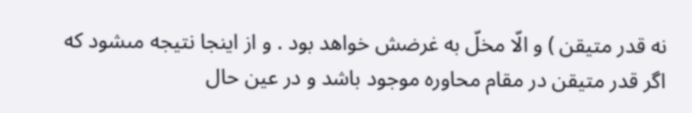نه قدر متيقن ) و الّا مخلّ به غرضش خواهد بود . و از اينجا نتيجه مىشود كه اگر قدر متيقن در مقام محاوره موجود باشد و در عين حال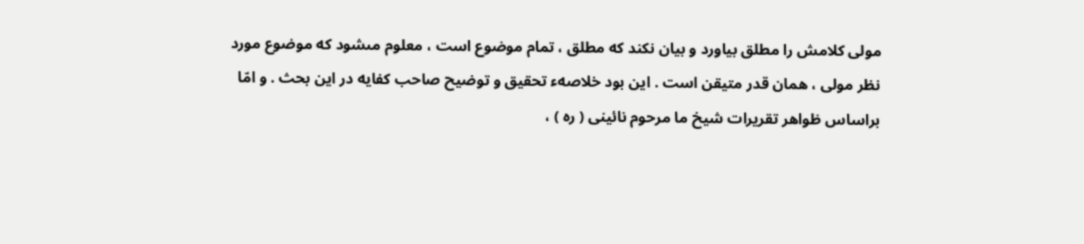مولى كلامش را مطلق بياورد و بيان نكند كه مطلق ، تمام موضوع است ، معلوم مىشود كه موضوع مورد نظر مولى ، همان قدر متيقن است . اين بود خلاصهء تحقيق و توضيح صاحب كفايه در اين بحث . و امّا براساس ظواهر تقريرات شيخ ما مرحوم نائينى ( ره ) ،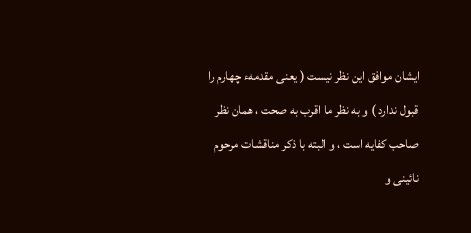ايشان موافق اين نظر نيست ( يعنى مقدمهء چهارم را قبول ندارد ) و به نظر ما اقرب به صحت ، همان نظر صاحب كفايه است ، و البته با ذكر مناقشات مرحوم نائينى و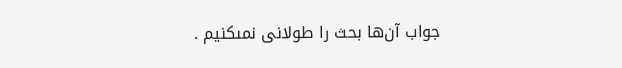جواب آن‌ها بحث را طولانى نمىكنيم .